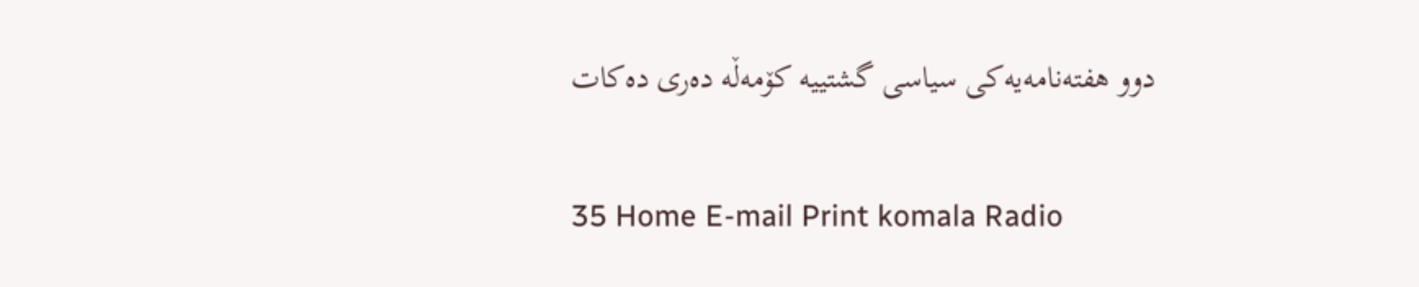دوو هفته‌نامه‌یه‌کی سیاسی گشتییه‌ کۆمه‌ڵه‌ ده‌ری ده‌کات

35 Home E-mail Print komala Radio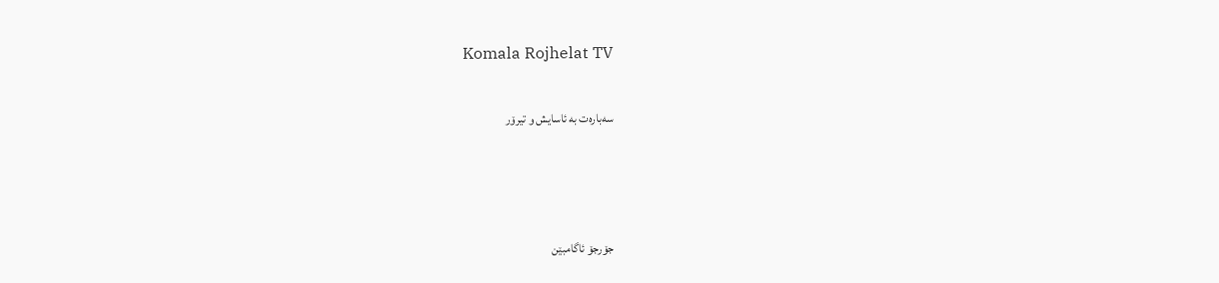Komala Rojhelat TV

سه‌باره‌ت به‌ ئاسایش و تیرۆر



جۆرجۆ ئاگامبێن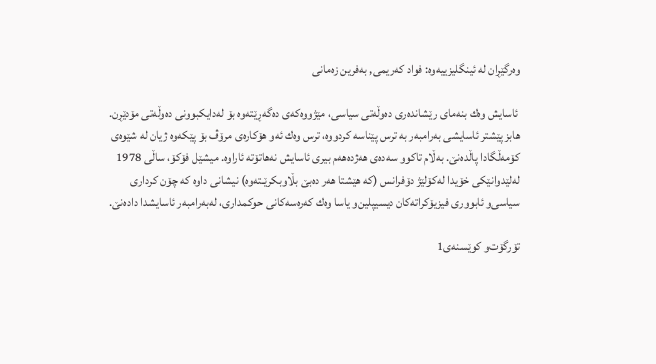وه‌رگێڕان له‌ ئینگلیزییه‌وه‌: فواد كه‌ریمی, به‌فرین زه‌مانی

 ئاسایش وه‌ك بنه‌مای رێشانده‌ری ده‌وڵه‌تی سیاسی، مێژووه‌كه‌ی ده‌گه‌ڕێته‌وه‌ بۆ له‌دایكبوونی ده‌وڵه‌تی مۆدێڕن. هابز پێشتر ئاسایشی به‌رامبه‌ر به‌ ترس پێناسه‌ كردووه‌، ترس وه‌ك ئه‌و هۆكاره‌ی مرۆڤ بۆ پێكه‌وه‌ ژیان له‌ شێوه‌ی كۆمه‌ڵگادا پاڵده‌نێ. به‌ڵام تاكوو سه‌ده‌ی هه‌ژده‌هه‌م بیری ئاسایش نه‌هاتۆته‌ ئاراوه‌. میشێل فۆكۆ، ساڵی 1978 له‌لێدوانێكی خۆیدا له‌كۆلێژ دۆفرانس (كه‌ هێشتا هه‌ر ده‌بێ بڵاوبكرێـته‌وه‌) نیشانی داوه‌ كه‌ چۆن كرداری سیاسی‌و ئابووری فیزیۆكراته‌كان دیسیپلین‌و یاسا وه‌ك كه‌ره‌سه‌كانی حوكمداری، له‌به‌رامبه‌ر ئاسایشدا داده‌نێ.

تۆرگۆت‌و كوێسنه‌ی1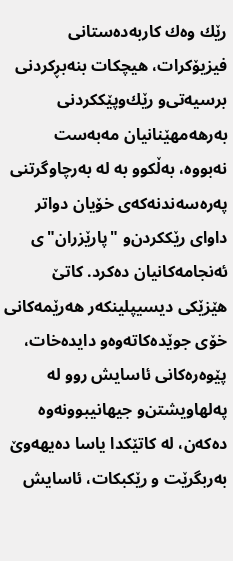رێك وه‌ك كاربه‌ده‌ستانی فیزیۆكرات، هیچكات بنه‌بڕكردنی برسیه‌تی‌و رێك‌وپێككردنی به‌رهه‌مهێنانیان مه‌به‌ست نه‌بووه‌، به‌ڵكوو به‌ له‌ به‌رچاوگرتنی په‌ره‌سه‌ندنه‌كه‌ی خۆیان دواتر داوای رێككردن‌و "پارێزران"ی ئه‌نجامه‌كانیان ده‌كرد. كاتێ هێزێكی دیسیپلینكه‌ر هه‌رێمه‌كانی خۆی جوێده‌كاته‌وه‌‌و دایده‌خات، پێوه‌ره‌كانی ئاسایش روو له‌ په‌لهاویشتن‌و جیهانیبوونه‌وه‌ ده‌كه‌ن، له‌ كاتێكدا یاسا ده‌یهه‌وێ به‌ربگرێت و رێكبكات، ئاسایش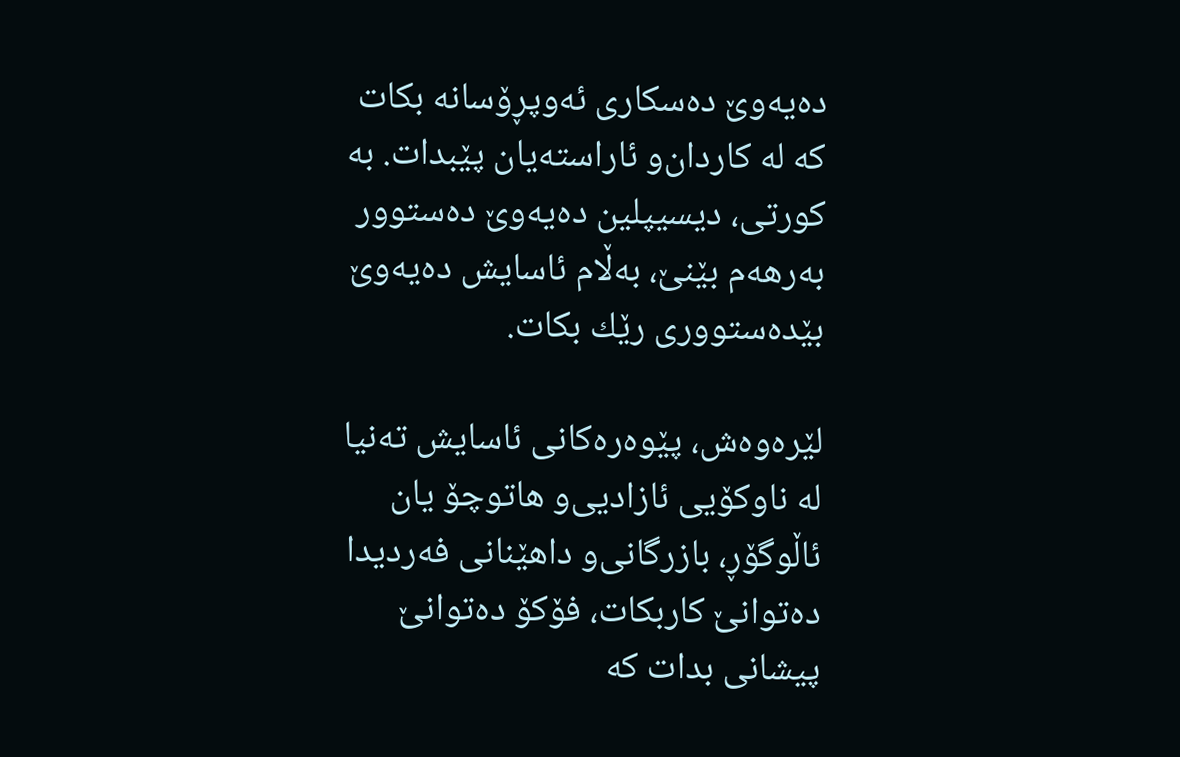ده‌یه‌وێ ده‌سكاری ئه‌وپڕۆسانه‌ بكات كه‌ له‌ كاردان‌و ئاراسته‌یان پێبدات. به‌ كورتی، دیسیپلین ده‌یه‌وێ ده‌ستوور به‌رهه‌م بێنێ، به‌ڵام ئاسایش ده‌یه‌وێ بێده‌ستووری رێك بكات.

لێره‌وه‌ش، پێوه‌ره‌كانی ئاسایش ته‌نیا له‌ ناوكۆیی ئازادیی‌و هاتوچۆ یان ئاڵوگۆڕ، بازرگانی‌و داهێنانی فه‌ردیدا ده‌توانێ كاربكات، فۆكۆ ده‌توانێ پیشانی بدات كه‌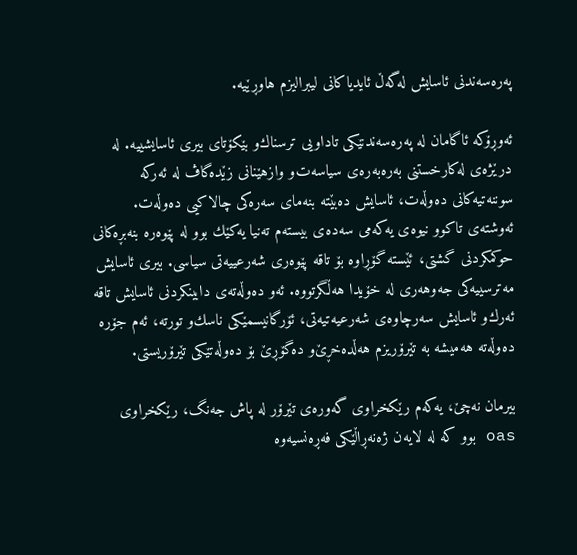په‌ره‌سه‌ندنی ئاسایش له‌گه‌ڵ ئایدیاكانی لیبرالیزم هاوڕێیه‌.

ئه‌وڕۆكه‌ ئاگامان له‌ په‌ره‌سه‌ندنێكی تاداویی ترسناك‌و بێكۆتای بیری ئاسایشییه‌. له‌ درێژه‌ی له‌كارخستنی به‌ره‌به‌ره‌ی سیاسه‌ت‌و وازهێنانی زێده‌گاڤ له‌ ئه‌ركه‌ سوننه‌تیه‌كانی ده‌وڵه‌ت، ئاسایش ده‌بێته‌ بنه‌مای سه‌ره‌كی چالاكیی ده‌وڵه‌ت. ئه‌وشته‌ی تاكوو نیوه‌ی یه‌كه‌می سه‌ده‌ی بیسته‌م ته‌نیا یه‌كێك بوو له‌ پێوه‌ره‌ بنه‌بڕه‌كانی حوكمكردنی گشتی، ئێسته‌ گۆڕاوه‌ بۆ تاقه‌ پێوه‌ری شه‌رعییه‌تی سیاسی. بیری ئاسایش مه‌ترسییه‌كی جه‌وهه‌ری له‌ خۆیدا هه‌ڵگرتووه‌. ئه‌و ده‌وڵه‌ته‌ی دابینكردنی ئاسایش تاقه‌ ئه‌رك‌و ئاسایش سه‌رچاوه‌ی شه‌رعیه‌تیه‌تی، ئۆرگانیسمێكی ناسك‌و تورته‌، ئه‌م جۆره‌ ده‌وڵه‌ته‌ هه‌میشه‌ به‌ تێرۆریزم هه‌ڵده‌خڕێ‌و ده‌گۆڕێ بۆ ده‌وڵه‌تێكی تێرۆریستی.

بیرمان نه‌چێ، یه‌كه‌م رێكخراوی گه‌وره‌ی تێرۆر له‌ پاش جه‌نگ، رێكخراوی oas بوو كه‌ له‌ لایه‌ن ژه‌نه‌ڕاڵێكی فه‌ڕه‌نسیه‌وه‌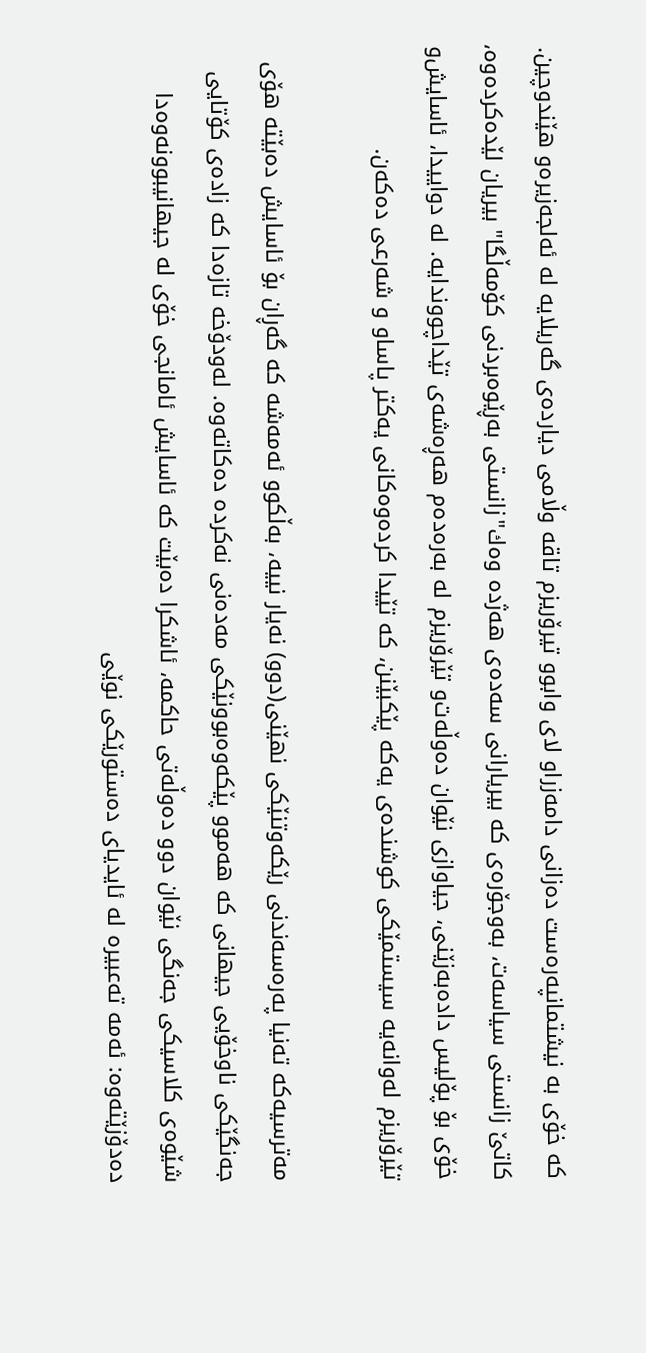كه‌ خۆی به‌ نیشتمانپه‌ره‌ست ده‌زانی دامه‌زراو لای وابوو تیرۆریزم تاقه‌ وڵامی دیارده‌ی گه‌ریلایه‌ له‌ ئه‌لجه‌زیره‌و هێندوچین. كاتێ زانستی سیاسه‌ت، به‌وجۆره‌ی كه‌ بیریارانی سه‌ده‌ی هه‌ژده‌ وه‌ك"زانستی به‌ڕێوه‌بردنی كۆمه‌ڵگا" بیریان لێده‌كرده‌وه‌، خۆی بۆ پۆلیس داده‌به‌زێنی، جیاوازی نێوان ده‌وڵه‌ت‌و تێرۆریزم له‌ به‌ره‌ده‌م هه‌ڕه‌شه‌ی تێداچووندایه‌. له‌ دواییدا، ئاسایش‌و تێرۆریزم له‌وانه‌یه‌ سیستمێكی كوشنده‌ی یه‌كه‌ پێكبێنن، كه‌ تێیدا كرده‌وه‌كانی یه‌كتر پاساو و شه‌رعی ده‌كه‌ن.

مه‌ترسیه‌كه‌ ته‌نیا په‌ره‌سه‌ندنی رێكه‌وتنێكی نهێنی(دوو) نه‌یار نییه‌، به‌ڵكوو ئه‌مه‌شه‌ كه‌ گه‌ڕان بۆ ئاسایش ده‌بێته‌ هۆی جه‌نگێكی ناوخۆیی جیهانی كه‌ هه‌موو پێكه‌وه‌بوونێكی مه‌ده‌نی نه‌كرده‌ ده‌كاته‌وه‌. له‌ودۆخه‌ تازه‌دا كه‌ زاده‌ی كۆتایی شێوه‌ی كلاسیكی جه‌نگی نێوان دوو ده‌وڵه‌تی حاكمه‌، ئاشكرا ده‌بێت كه‌ ئاسایش ئامانجی خۆی له‌ جیهانیبوونه‌وه‌دا ده‌دۆزێته‌وه‌: ئه‌مه‌ ته‌عبیره‌ له‌ ئایدیای ده‌ستورێكی نوێی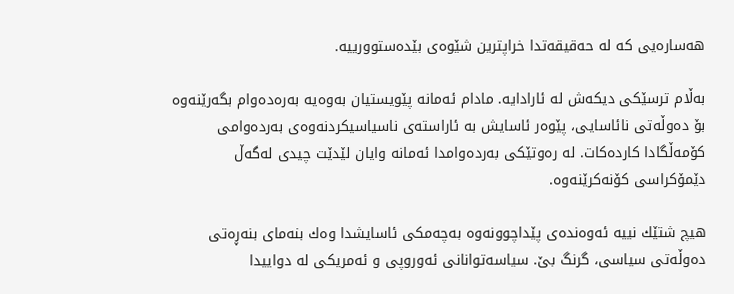هه‌ساره‌یی كه‌ له‌ حه‌قیقه‌تدا خراپترین شێوه‌ی بێده‌ستوورییه‌.

به‌ڵام ترسێكی دیكه‌ش له‌ ئارادایه‌. مادام ئه‌مانه‌ پێویستیان به‌وه‌یه‌ به‌ره‌ده‌وام بگه‌رێنه‌وه‌ بۆ ده‌وڵه‌تی نائاسایی، پێوه‌ر ئاسایش به‌ ئاراسته‌ی ناسیاسیكردنه‌وه‌ی به‌رده‌وامی كۆمه‌ڵگادا كارده‌كات. له‌ ره‌وتێكی به‌رده‌وامدا ئه‌مانه‌ وایان لێدێت چیدی له‌گه‌ڵ دێمۆكراسی كۆنه‌كرێنه‌وه‌.

هیچ شتێك نییه‌ ئه‌وه‌نده‌ی پێداچوونه‌وه‌ به‌چه‌مكی ئاسایشدا وه‌ك بنه‌مای بنه‌ڕه‌تی ده‌وڵه‌تی سیاسی، گرنگ بێ. سیاسه‌توانانی ئه‌وروپی و ئه‌مریكی له‌ دواییدا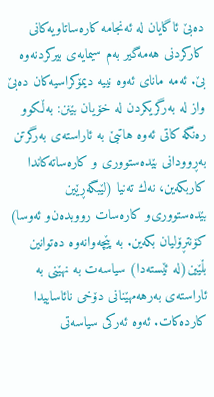ده‌بێ ئاگایان له‌ ئه‌نجامه‌ كاره‌ساتاویه‌كانی كاركردنی هه‌مه‌گیر به‌م سیمایه‌ی بیركردنه‌وه‌ بێ. ئه‌مه‌ مانای ئه‌وه‌ نییه‌ دیمۆكراسیه‌كان ده‌بێ واز له‌ به‌رگریكردن له‌ خۆیان بێنن: به‌ڵكوو ره‌نگه‌ كاتی ئه‌وه‌ هاتبێ به‌ ئاراسته‌ی به‌رگرتن به‌ڕوودانی بێده‌ستووری و كاره‌ساته‌كاندا كاربكه‌ین، نه‌ك ته‌نیا (لێبگه‌ڕێین بێده‌ستووری‌و كاره‌سات رووبده‌ن‌و ئه‌وسا) كۆنتڕۆلیان بكه‌ین. به‌ پێچه‌وانه‌وه‌ ده‌توانین بڵێین(له‌ ئێسته‌دا) سیاسه‌ت به‌ نهێنی به‌ ئاراسته‌ی به‌رهه‌مهێنانی دۆخی نائاساییدا كارده‌كات. ئه‌وه‌ ئه‌ركی سیاسه‌تی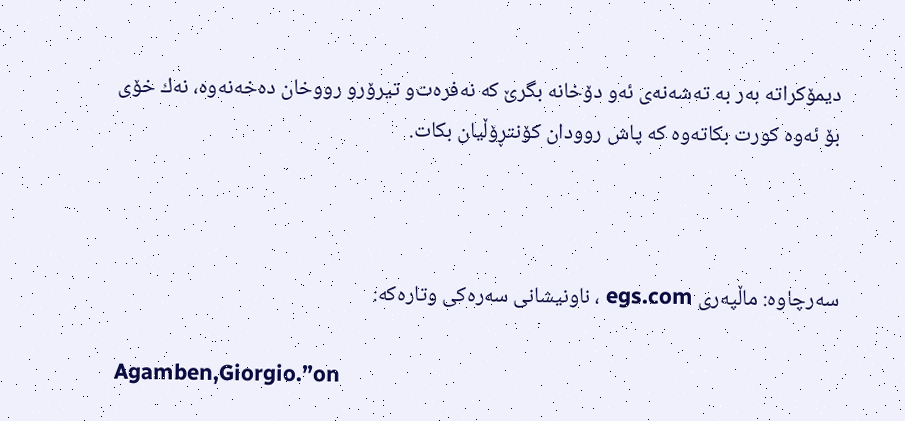دیمۆكراته‌ به‌ر به‌ ته‌شه‌نه‌ی ئه‌و دۆخانه‌ بگرێ كه‌ نه‌فره‌ت‌و تیرۆرو رووخان ده‌خه‌نه‌وه‌، نه‌ك خۆی بۆ ئه‌وه‌ كورت بكاته‌وه‌ كه‌ پاش روودان كۆنتڕۆڵیان بكات.



سه‌رچاوه‌: ماڵپه‌ری egs.com ، ناونیشانی سه‌ره‌كی وتاره‌كه‌:

Agamben,Giorgio.”on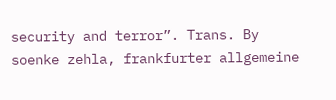security and terror”. Trans. By soenke zehla, frankfurter allgemeine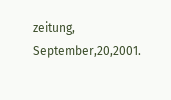zeitung, September,20,2001.